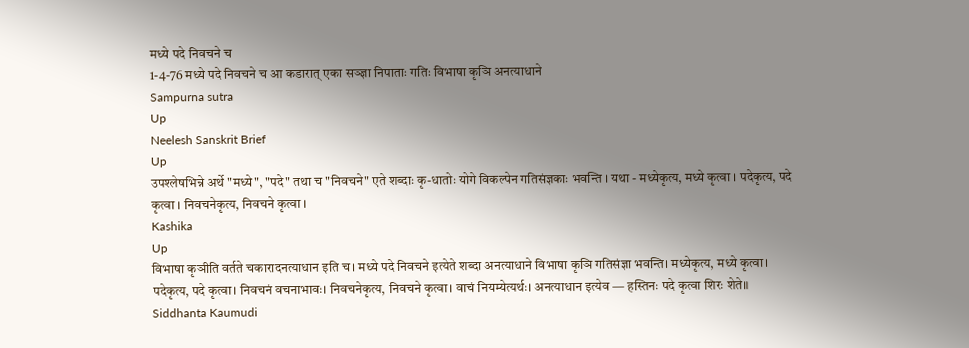मध्ये पदे निवचने च
1-4-76 मध्ये पदे निवचने च आ कडारात् एका सञ्ज्ञा निपाताः गतिः विभाषा कृञि अनत्याधाने
Sampurna sutra
Up
Neelesh Sanskrit Brief
Up
उपश्लेषभिन्ने अर्थे "मध्ये", "पदे" तथा च "निवचने" एते शब्दाः कृ-धातोः योगे विकल्पेन गतिसंज्ञकाः भवन्ति । यथा - मध्येकृत्य, मध्ये कृत्वा । पदेकृत्य, पदे कृत्वा । निवचनेकृत्य, निवचने कृत्वा ।
Kashika
Up
विभाषा कृञीति वर्तते चकारादनत्याधान इति च। मध्ये पदे निवचने इत्येते शब्दा अनत्याधाने विभाषा कृञि गतिसंज्ञा भवन्ति। मध्येकृत्य, मध्ये कृत्वा। पदेकृत्य, पदे कृत्वा। निवचनं वचनाभावः। निवचनेकृत्य, निवचने कृत्वा। वाचं नियम्येत्यर्थः। अनत्याधान इत्येव — हस्तिनः पदे कृत्वा शिरः शेते॥
Siddhanta Kaumudi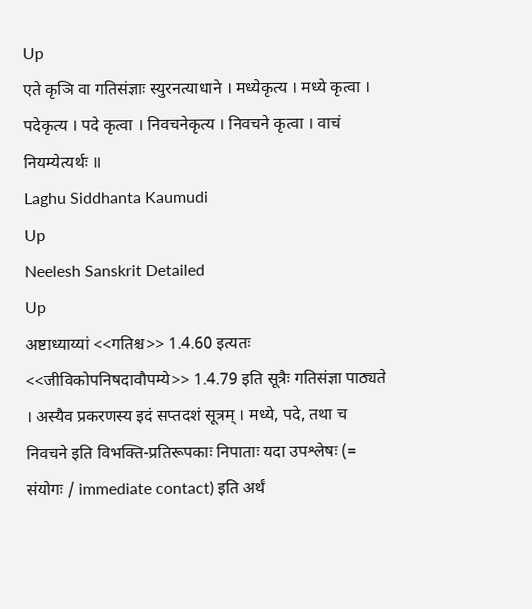Up
एते कृञि वा गतिसंज्ञाः स्युरनत्याधाने । मध्येकृत्य । मध्ये कृत्वा । पदेकृत्य । पदे कृत्वा । निवचनेकृत्य । निवचने कृत्वा । वाचं नियम्येत्यर्थः ॥
Laghu Siddhanta Kaumudi
Up
Neelesh Sanskrit Detailed
Up
अष्टाध्याय्यां <<गतिश्च>> 1.4.60 इत्यतः <<जीविकोपनिषदावौपम्ये>> 1.4.79 इति सूत्रैः गतिसंज्ञा पाठ्यते । अस्यैव प्रकरणस्य इदं सप्तदशं सूत्रम् । मध्ये, पदे, तथा च निवचने इति विभक्ति-प्रतिरूपकाः निपाताः यदा उपश्लेषः (= संयोगः / immediate contact) इति अर्थं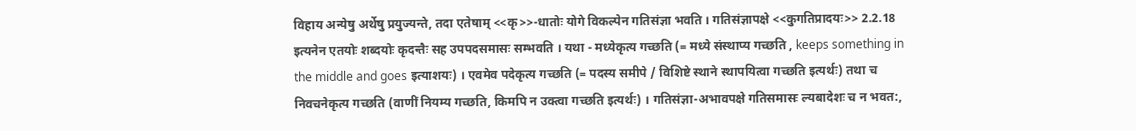विहाय अन्येषु अर्थेषु प्रयुज्यन्ते, तदा एतेषाम् <<कृ>>-धातोः योगे विकल्पेन गतिसंज्ञा भवति । गतिसंज्ञापक्षे <<कुगतिप्रादयः>> 2.2.18 इत्यनेन एतयोः शब्दयोः कृदन्तैः सह उपपदसमासः सम्भवति । यथा - मध्येकृत्य गच्छति (= मध्ये संस्थाप्य गच्छति , keeps something in the middle and goes इत्याशयः) । एवमेव पदेकृत्य गच्छति (= पदस्य समीपे / विशिष्टे स्थाने स्थापयित्वा गच्छति इत्यर्थः) तथा च निवचनेकृत्य गच्छति (वाणीं नियम्य गच्छति, किमपि न उक्त्वा गच्छति इत्यर्थः) । गतिसंज्ञा-अभावपक्षे गतिसमासः ल्यबादेशः च न भवत:,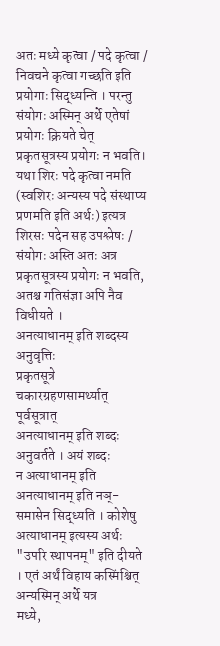अतः मध्ये कृत्वा / पदे कृत्वा / निवचने कृत्वा गच्छति इति प्रयोगाः सिद्ध्यन्ति । परन्तु संयोगः अस्मिन् अर्थे एतेषां प्रयोगः क्रियते चेत् प्रकृतसूत्रस्य प्रयोगः न भवति। यथा शिरः पदे कृत्वा नमति (स्वशिरः अन्यस्य पदे संस्थाप्य प्रणमति इति अर्थः) इत्यत्र शिरसः पदेन सह उपश्लेषः / संयोगः अस्ति अतः अत्र प्रकृतसूत्रस्य प्रयोगः न भवति, अतश्च गतिसंज्ञा अपि नैव विधीयते ।
अनत्याधानम् इति शब्दस्य अनुवृत्तिः
प्रकृतसूत्रे चकारग्रहणसामर्थ्यात् पूर्वसूत्रात्
अनत्याधानम् इति शब्दः अनुवर्तते । अयं शब्दः
न अत्याधानम् इति अनत्याधानम् इति नञ्-समासेन सिद्ध्यति । कोशेषु
अत्याधानम् इत्यस्य अर्थः "उपरि स्थापनम्" इति दीयते । एतं अर्थं विहाय कस्मिंश्चित् अन्यस्मिन् अर्थे यत्र
मध्ये,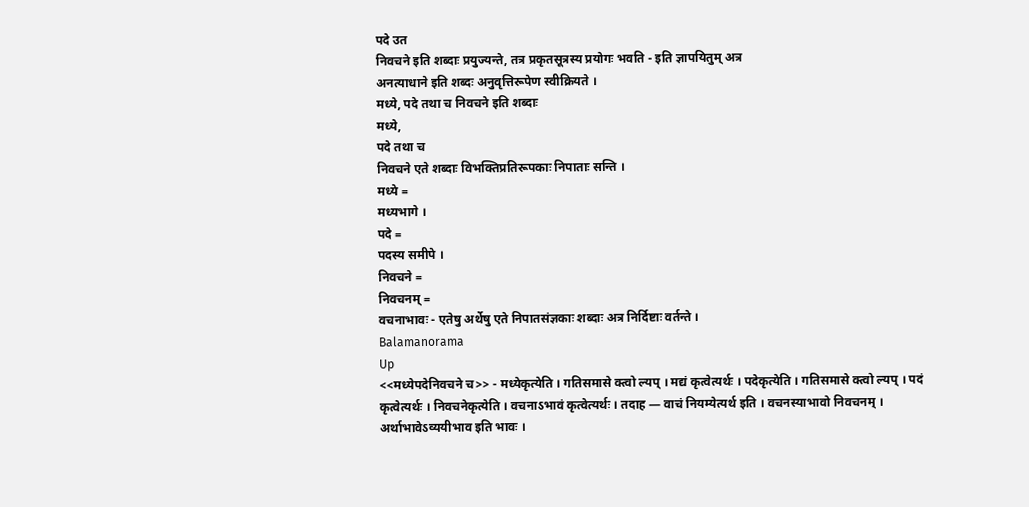पदे उत
निवचने इति शब्दाः प्रयुज्यन्ते, तत्र प्रकृतसूत्रस्य प्रयोगः भवति - इति ज्ञापयितुम् अत्र
अनत्याधाने इति शब्दः अनुवृत्तिरूपेण स्वीक्रियते ।
मध्ये, पदे तथा च निवचने इति शब्दाः
मध्ये,
पदे तथा च
निवचने एते शब्दाः विभक्तिप्रतिरूपकाः निपाताः सन्ति ।
मध्ये =
मध्यभागे ।
पदे =
पदस्य समीपे ।
निवचने =
निवचनम् =
वचनाभावः - एतेषु अर्थेषु एते निपातसंज्ञकाः शब्दाः अत्र निर्दिष्टाः वर्तन्ते ।
Balamanorama
Up
<<मध्येपदेनिवचने च>> - मध्येकृत्येति । गतिसमासे क्त्वो ल्यप् । मद्यं कृत्वेत्यर्थः । पदेकृत्येति । गतिसमासे क्त्वो ल्यप् । पदं कृत्वेत्यर्थः । निवचनेकृत्येति । वचनाऽभावं कृत्वेत्यर्थः । तदाह — वाचं नियम्येत्यर्थ इति । वचनस्याभावो निवचनम् । अर्थाभावेऽव्ययीभाव इति भावः ।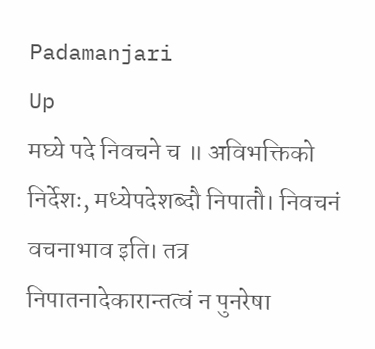Padamanjari
Up
मघ्ये पदे निवचने च ॥ अविभक्तिको निर्देशः, मध्येपदेशब्दौ निपातौ। निवचनं वचनाभाव इति। तत्र निपातनादेकारान्तत्वं न पुनरेषा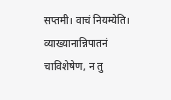सप्तमी। वाचं नियम्येति। व्याख्यानान्निपातनं चाविशेषेण, न तु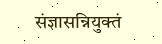संज्ञासन्नियुक्तं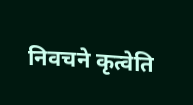निवचने कृत्वेति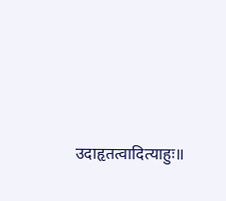उदाहृतत्वादित्याहुः॥